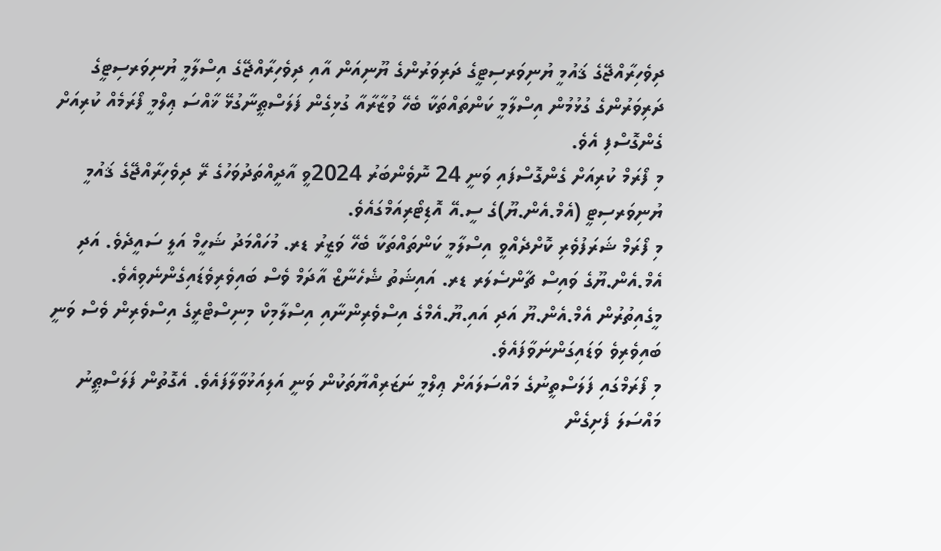ދިވެހިރާއްޖޭގެ ޤައުމީ ޔުނިވަރސިޓީގެ ދަރިވަރުންގެ ޔޫނިއަން އާއި ދިވެހިރާއްޖޭގެ އިސްލާމީ ޔުނިވަރސިޓީގެ ދަރިވަރުންގެ ގުޅުމުން އިސްލާމީ ކަންތައްތަކާ ބެހޭ ވުޒާރާއާ ގުޅިގެން ފަލަސްޠީނާގުޅޭ ޚާއްސަ ޢިލްމީ ފޯރަމެއް ކުރިއަށް ގެންގޮސްފި އެވެ.
މި ފޯރަމް ކުރިއަށް ގެންގޮސްފައި ވަނީ 24 ނޮވެންބަރު 2024ވީ އާދީއްތަދުވަހުގެ ރޭ ދިވެހިރާއްޖޭގެ ޤައުމީ ޔުނިވަރސިޓީ (އެމް.އެން.ޔޫ)ގެ ސީ.އޭ އޮޑިޓޯރިއަމްގައެވެ.
މި ފޯރަމް ޝަރަފުވެރި ކޮށްދެއްވީ އިސްލާމީ ކަންތައްތަކާ ބެހޭ ވަޒީރު ޑރ. މުހައްމަދު ޝަހީމް އަލީ ސައީދެވެ. އަދި އެމް.އެން.ޔޫގެ ވައިސް ޗާންސެލަރ ޑރ. އައިޝަތު ޝެހެނާޒް އާދަމް ވެސް ބައިވެރިވެޑައިގެންނެވިއެވެ. މީގެއިތުރުން އެމް.އެން.ޔޫ އަދި އައި.ޔޫ.އެމްގެ އިސްވެރިންނާއި އިސްލާމިކް މިނިސްޓްރީގެ އިސްވެރިން ވެސް ވަނީ ބައިވެރިވެ ވަޑައިގަންނަވާފައެވެ.
މި ފޯރަމްގައި ފަލަސްތީނުގެ މައްސަލައަށް ޢިލްމީ ނަޒަރިއްޔާތަކުން ވަނީ އަލިއަޅުވާލާފައެވެ. އެގޮތުން ފަލަސްޠީނު މައްސަލަ ފެށިގެން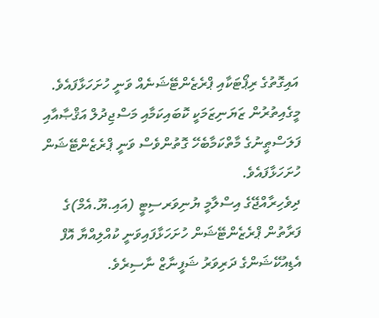އައިގޮތުގެ ރިޕޯޓަކާއި ޕްރެޒެންޓޭޝަނެއް ވަނީ ހުށަހަޅާފައެވެ. މީގެއިތުރުން ޒަޔަނިޒަމަކީ ކޮބައިކަމާއި މަސްޖިދުލް އަޤްޞާއާއި ފަލަސްޠީނުގެ މާތްކަމާބެހޭ ގޮތުންވެސް ވަނީ ޕްރެޒެންޓޭޝަން ހުށަހަޅާފައެވެ.
ދިވެހިރާއްޖޭގެ އިސްލާމީ ޔުނިވަރސިޓީ (އައި.ޔޫ.އެމް)ގެ ފަރާތުން ޕްރެޒެންޓޭޝަން ހުށަހަޅާފައިވަނީ ކުއްލިއްޔާ އޮފް އެޑިއުކޭޝަންގެ ދަރިވަރު ޝަފީނާޒް ނާސިރެވެ.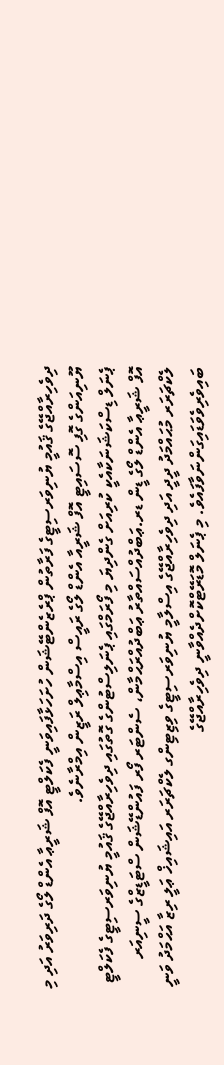ދިވެހިރާއްޖޭގެ ޤައުމީ ޔުނިވަރސިޓީގެ ފަރާތުން ޕްރެޒެންޓޭޝަން ހުށަހަޅާފައިވަނީ ފެކަލްޓީ އޮފް ޝަރީޢާ އެންޑް ލޯގެ ދަރިވަރު އަދި މި ޔޫނިއަންގެ ގޮފި ސޮސައިޓީ އޮފް ޝަރީއާ އެންޑް ލޯގެ ރައީސް އިސްމާޢިލް ރަޒީން އިމްރާނެވެ.
ޕެނަލް ޑިސްކަޝަނަކާއެކީ ކުރިއަށް ގެންދިޔަ މި ފޯރަމްގައި ޕެނަލިސްޓުންގެ ގޮތުގައި ދިވެހިރާއްޖޭގެ ޤައުމީ ޔުނިވަރސިޓީގެ ފެކަލްޓީ އޮފް ޝަރީޢާ އެންޑް ލޯގެ ޑީން ޑރ.ޢަބްދުއްސައްތާރު ޢަބްދުއްރަޙްމާން، ސެންޓަރ ފޯރ ފައުންޑޭޝަން ސްޓަޑީޒްގެ ސީނިއަރ ލެކްޗަރަރ މުޙައްމަދު ދީދީ އަދި ދިވެހިރާއްޖޭގެ އިސްލާމީ ޔުނިވަރސިޓީގެ ވިޒިޓިންގ ލެކްޗަރަރ އައިޝައިޚް ޢަލީ ރިޒާ އަޙްމަދު ވަނީ ބައިވެރިވެވަޑައިގަންނަވާފައެވެ. މި ޕެނަލް މޮޑަރޭޓްކޮށްދެއްވާނީ ދިވެހިރާއްޖޭގެ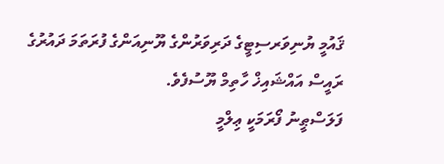ޤައުމީ ޔުނިވަރސިޓީގެ ދަރިވަރުންގެ ޔޫނިއަންގެ ފުރަތަމަ ދައުރުގެ ރައީސް އައްޝައިޚް ހާތިމް ޔޫސުފެވެ.
ފަލަސްޠީނު ފޯރަމަކީ ޢިލްމީ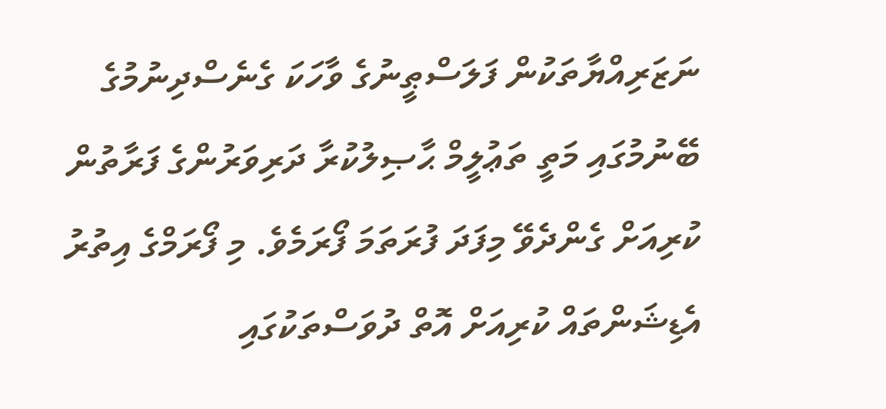ނަޒަރިއްޔާތަކުން ފަލަސްޠީނުގެ ވާހަކަ ގެނެސްދިނުމުގެ ބޭނުމުގައި މަތީ ތަޢުލީމް ޙާޞިލުކުރާ ދަރިވަރުންގެ ފަރާތުން ކުރިއަށް ގެންދެވޭ މިފަދަ ފުރަތަމަ ފޯރަމެވެ. މި ފޯރަމްގެ އިތުރު އެޑިޝަންތައް ކުރިއަށް އޮތް ދުވަސްތަކުގައި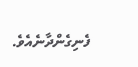ފެނިގެންދާނެއެވެ.